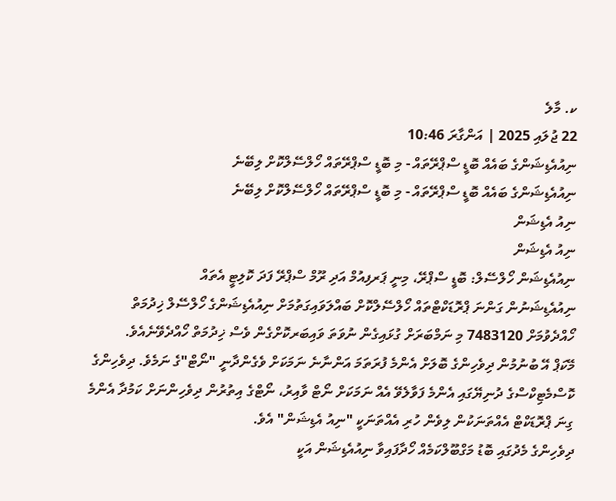ކ. މާލެ
22 ޖުލައި 2025 | އަންގާރަ 10:46
ނިއުއެޑިޝަންގެ ބައެއް ބޮޑީ ސްޕްރޭތައް - މި ބޮޑީ ސްޕްރޭތައް ހޯލްސޭލްކޮށް ލިބޭނެ
ނިއުއެޑިޝަންގެ ބައެއް ބޮޑީ ސްޕްރޭތައް - މި ބޮޑީ ސްޕްރޭތައް ހޯލްސޭލްކޮށް ލިބޭނެ
ނިއު އެޑިޝަން
ނިއު އެޑިޝަން
ނިއުއެޑިޝަން ހޯލްސޭލް: ބޮޑީ ސްޕްރޭ، މިނީ ޕަރފިއުމް އަދި ރޫމް ސްޕްރޭ ފަދަ ކޮލިޓީ އެތައް
ނިއުއެޑިޝަނުން ގަންނަ ޕްރޮޑަކްޓްތައް ހޯލްސޭލްކޮށް ބައްލަވައިގަތުމަށް ނިއުއެޑިޝަންގެ ހޯލްސޭލް ޚިދުމަތް ހޯއްދެވުމަށް 7483120 މި ނަމްބަރަށް ގުޅައިގެން ނުވަތަ ވައިބަރކޮށްގެން ވެސް ޚިދުމަތް ހޯއްދެވޭނެއެވެ.
މޭކަޕް އޭ ބުނުމުން ދިވެހިންގެ ބޮލަށް އެންމެ ފުރަތަމަ އަންނާނެ ނަމަކަށް ވެގެންދާނީ "ނޯޓް"ގެ ނަމެވެ. ދިވެހިންގެ ކޮސްމެޓިކްސްގެ ދުނިޔޭގައި އެންމެ ފަވާލެވޭ އެއް ނަމަކަށް ނޯޓް ވާއިރު، ނޯޓްގެ އިތުރުން ދިވެހިންނަށް ކަމުދާ އެންމެ ގިނަ ޕްރޮޑަކްޓް އެއްތަނަކުން ލިވެން ހުރި އެއްތަނަކީ "ނިއު އެޑިޝަން" އެވެ.
ދިވެހިންގެ މެދުގައި ބޮޑު މަގްބޫލްކަމެއް ހޯދާފައިވާ ނިއުއެޑިޝަން އަކީ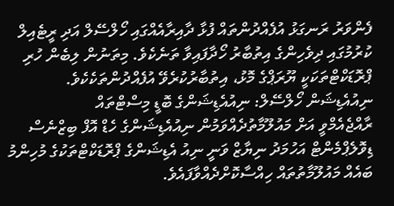ފެންވަރު ރަނގަޅު އުފެއްދުންތައް ފުޅާ ދާއިރާއެއްގައި ހޯލްސޭލް އަދި ރީޓެއިލް ކުރުމުގައި ދިވެހިންގެ އިތުބާރު ހޯދާފައިވާ ތަނެކެވެ. މިތަނުން ލިބެން ހުރި ޕްރޮޑަކްޓްތަކަކީ ޔޫރަޕްގެ މޮޅު، އިތުބާރުކުރެވޭ އުފެއްދުންތަކެކެވެ.
ނިއުއެޑިޝަން ހޯލްސޭލް: ނިއުއެޑިޝަންގެ ބޮޑީ މިސްޓްތައް
ރާއްޖެއެމްވީ އަށް މައުލޫމާތުދެއްވަމުން ނިއުއެޑިޝަންގެ ހެޑް އޮފް ބިޒްނެސް ޑިވޮލެޕްމެންޓް އަހުމަދު ނިޔާޒް ވަނީ ނިއު އެޑިޝަންގެ ޕްރޮޑަކްޓްތަކުގެ މުހިންމު ބައެއް މައުލޫމާތުތައް ހިއްސާކޮށްދެއްވާފައެވެ.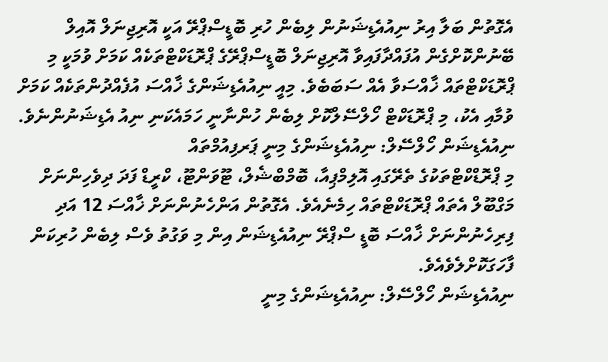އެގޮތުން ބަލާ އިރު ނިއުއެޑިޝަނުން ލިބެން ހުރި ބޮޑީސްޕްރޭ އަކީ އޮރިޖިނަލް އޮއިލް ބޭނުންކޮށްގެން އުފައްދާފައިވާ އޮރިޖިނަލް ބޮޑީސްޕްރޭގެ ޕްރޮޑަކްޓްތަކެއް ކަމަށް ވުމަކީ މި ޕްރޮޑަކްޓްތައް ޚާއްސަވާ އެއް ސަބަބެވެ. މިއީ ނިއުއެޑިޝަންގެ ޚާއްސަ އުފެއްދުންތަކެއް ކަމަށް ވުމާއި އެކު، މި ޕްރޮޑަކްޓް ހޯލްސޭލްކޮށް ލިބެން ހުންނާނީ ހަމައެކަނި ނިއު އެޑިޝަނުންނެވެ.
ނިއުއެޑިޝަން ހޯލްސޭލް: ނިއުއެޑިޝަންގެ މިނީ ޕަރފިއުމްތައް
މި ޕްރޮޑްކްޓްތަކުގެ ތެރޭގައި އޮލިމްޕިއާ، ބޮމްބްޝެލް، ޓޫވަންޓޫ، ކްރީޑް ފަދަ ދިވެހިންނަށް މަގްބޫލް އެތައް ޕްރޮޑަކްޓްތައް ހިމެނެއެވެ. އެގޮތުން އަންހެނުންނަށް ޚާއްސަ 12 އަދި ފިރިހެނުންނަށް ޚާއްސަ ބޮޑީ ސްޕްރޭ ނިއުއެޑިޝަން އިން މި ވަގުތު ވެސް ލިބެން ހުރިކަން ފާހަގަކޮށްލެވެއެވެ.
ނިއުއެޑިޝަން ހޯލްސޭލް: ނިއުއެޑިޝަންގެ މިނީ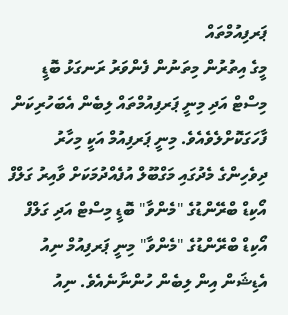ޕަރފިއުމްތައް
މީގެ އިތުރުން މިތަނުން ފެންވަރު ރަނގަޅު ބޮޑީ މިސްޓް އަދި މިނީ ޕަރފިއުމްތައް ލިބެން އެބަހުރިކަން ފާހަގަކޮށްލެވެއެވެ. މިނީ ޕަރފިއުމް އަކީ މިހާރު ދިވެހިންގެ މެދުގައި މަގްބޫލް އުފެއްދުމަކަށް ވާއިރު ގަލްފް އޯކިޑް ބްރޭންޑުގެ "މެންވާ" ބޮޑީ މިސްޓް އަދި ގަލްފް އޯކިޑް ބްރޭންޑުގެ "މެންވާ" މިނީ ޕަރފިއުމް ނިއު އެޑިޝަން އިން ލިބެން ހުންނާނެއެވެ. ނިއު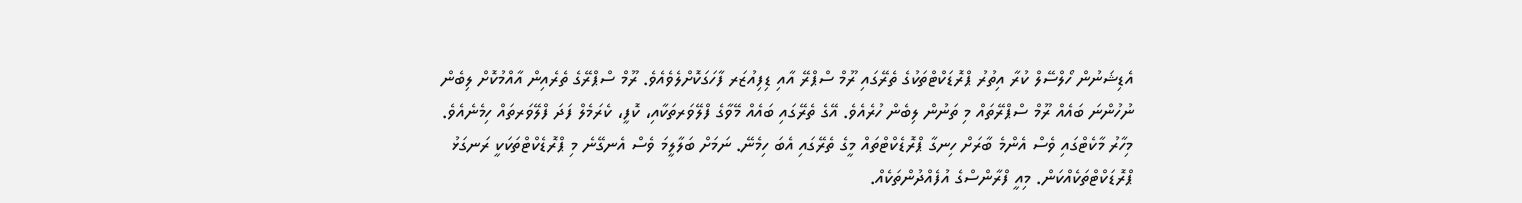އެޑިޝަނުން ހޯލްސޭލް ކުރާ އިތުރު ޕްރޮޑަކްޓްތަކުގެ ތެރޭގައި ރޫމް ސްޕްރޭ އާއި ޑިފިއުޒަރ ފާހަގަކޮށްލެވެއެވެ. ރޫމް ސްޕްރޭގެ ތެރެއިން އާއްމުކޮށް ލިބެން ނުހުންނަ ބައެއް ރޫމް ސްޕްރޭތައް މި ތަނުން ލިބެން ހުރެއެވެ. އޭގެ ތެރޭގައި ބައެއް މޭވާގެ ފްލޭވަރތަކާއި، ކޮފީ، ކެރަމެލް ފަދަ ފްލޭވަރތައް ހިމެނެއެވެ.
މިހާރު މާކެޓްގައި ވެސް އެންމެ ބާރަށް ހިނގާ ޕްރޮޑެކްޓްތައް މީގެ ތެރޭގައި އެބަ ހިމެނޭ. ނަމަށް ބަލާލީމަ ވެސް އެނގޭނެ މި ޕްރޮޑެކްޓްތަކަކީ ރަނގަޅު ޕްރޮޑަކްޓްތަކެއްކަން. މިއީ ފްރާންސްގެ އުފެއްދުންތަކެއް.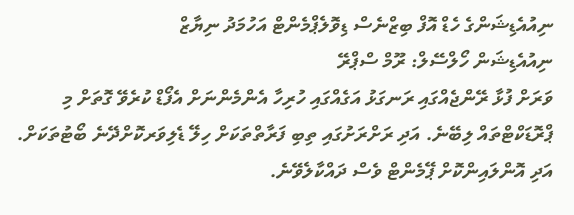ނިއުއެޑިޝަންގެ ހެޑް އޮފް ބިޒްނެސް ޑިވޮލެޕްމެންޓް އަހުމަދު ނިޔާޒް
ނިއުއެޑިޝަން ހޯލްސޭލް: ރޫމް ސްޕްރޭ
ވަރަށް ފުޅާ ރޭންޖެއްގައި ރަނގަޅު އަގެއްގައި ހުރިހާ އެންމެންނަށް އެފޯޑް ކުރެވޭ ގޮތަށް މި ޕްރޮޑަކްޓްތައް ލިބޭނެ. އަދި ރަށްރަށުގައި ތިބި ފަރާތްތަކަށް ހިލޭ ޑެލިވަރކޮށްދޭނެ ބޯޓުތަކަށް. އަދި އޮންލައިންކޮށް ޕޭމެންޓް ވެސް ދައްކާލެވޭނެ.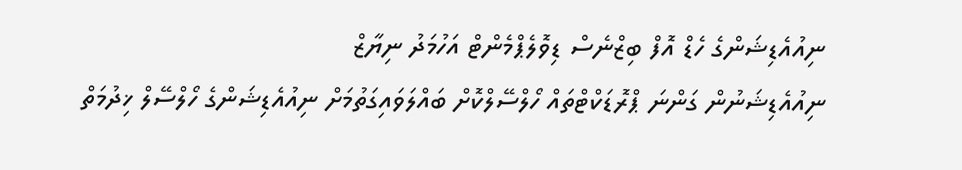ނިއުއެޑިޝަންގެ ހެޑް އޮފް ބިޒްނެސް ޑިވޮލެޕްމެންޓް އަހުމަދު ނިޔާޒް
ނިއުއެޑިޝަނުން ގަންނަ ޕްރޮޑަކްޓްތައް ހޯލްސޭލްކޮށް ބައްލަވައިގަތުމަށް ނިއުއެޑިޝަންގެ ހޯލްސޭލް ޚިދުމަތް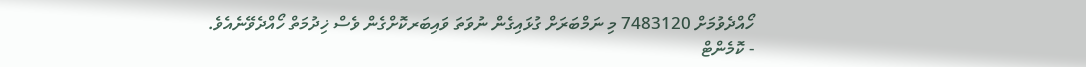ހޯއްދެވުމަށް 7483120 މި ނަމްބަރަށް ގުޅައިގެން ނުވަތަ ވައިބަރކޮށްގެން ވެސް ޚިދުމަތް ހޯއްދެވޭނެއެވެ.
- ކޮމެންޓް